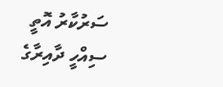ސަރުކާރު އޮތީ ސިއްހީ ދާއިރާގެ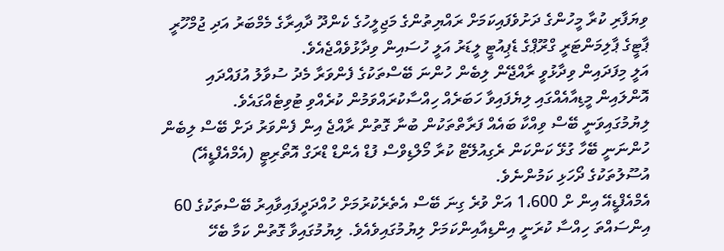ވިޔަފާރި ކުރާ މީހުންގެ ދަށުވެފައިކަމަށް ރައްޔިތުންގެ މަޖިލީހުގެ ކެންދޫ ދާއިރާގެ މެމްބަރު އަދި ޖުމްހޫރީ ޕާޓީގެ ޕާލިމަންޓަރީ ގްރޫޕްގެ ޑެޕިއުޓީ ލީޑަރު އަލީ ހުސައިން ވިދާޅުވެއްޖެއެވެ.
އަލީ މިފަދައިން ވިދާޅުވީ ރާއްޖޭން ލިބެން ހުންނަ ބޭސްތަކުގެ ފެންވަރާ މެދު ސުވާލު އުފައްދައި އޮންލައިން މީޑިއާއެއްގައި ލިޔެފައިވާ ހަބަރެއް ހިއްސާކުރައްވަމުން ކުރެއްވި ޓުވިޓެއްގައެވެ.
ލިޔުމުގައިވަނީ ބޭސް ވިއްކާ ބައެއް ފަރާތްތަކުން ބުނާ ގޮތުން ރާއްޖެ އިން ފެންވަރު ދަށް ބޭސް ލިބެން ހުންނަނީ ބޭހާ ގުޅޭ ކަންކަން ރެގިއުލޭޓް ކުރާ މޯލްޑިވްސް ފުޑް އެންޑް ޑްރަގް އޮތޯރިޓީ (އެމްއެފްޑީއޭ) އުސޫލުތަކުގެ ދޯހަޅި ކަމުންނެވެ.
އެމްއެފްޑީއޭ އިން ށް 1،600 އަށް ވުރެ ގިނަ ބޭސް އެތެރެކުރުމަށް ހުއްދަދީފައިވާއިރު ބޭސްތަކުގެ 60 އިންސައްތަ ހިއްސާ ކުރަނީ އިންޑިއާއިންކަމަށް ލިޔުމުގައިވެއެވެ. ލިޔުމުގައިވާ ގޮތުން ކަމާ ބެހޭ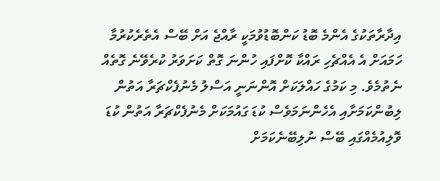އިދާރާތަކުގެ އެންމެ ބޮޑު ކަންބޮޑުވުމަކީ ރާއްޖެ އަށް ބޭސް އެތެރެކުރުމާ ހަމައަށް އެ އެއްޗެހި ރައްކާ ކޮށްފައި ހުންނަ ގޮތް ކަށަވަރު ކުރެވޭނެ ގޮތެއް ނެތުމެވެ. މި ކަމުގެ ހައްލަކަށް އޮންނަނީ އަސްލު މެނުފެކްޗަރާ އަތުން ލިބުންކަމަށާއި އެހެންނަމަވެސް ކުޑަ ގައުމަކަށް މެނުފެކްޗަރާ އަތުން ކުޑަ ވޮލިއުމެއްގައި ބޭސް ނުލިބޭނެކަމަށް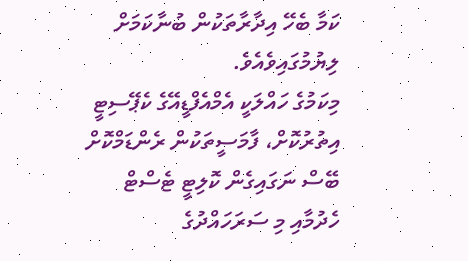ކަމާ ބެހޭ އިދާރާތަކުން ބުނާކަމަށް ލިޔުމުގައިވެއެވެ.
މިކަމުގެ ހައްލަކީ އެމްއެފްޑީއޭގެ ކެޕޭސިޓީ އިތުރުކޮށް، ފާމަސީތަކުން ރެންޑަމްކޮށް ބޭސް ނަގައިގެން ކޮލިޓީ ޓެސްޓް ހެދުމާއި މި ސަރަހައްދުގެ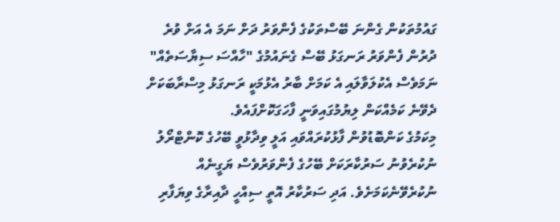ގައުމުތަކުން ގެންނަ ބޭސްތަކުގެ ފެންވަރު ދަށް ނަމަ އެ އަށް ވުރެ ދުރުން ފެންވަރު ރަނގަޅު ބޭސް ގެނައުމުގެ "ހާއްސަ ސިޔާސަތެއް" ނަމަވެސް އެކުލަވާލައި އެ ކަމަށް ބާރު އެޅުމަކީ ރަނގަޅު މިސްރާބަކަށް ދެވޭނެ ކަމެއްކަން ލިޔުމުގައިވަނީ ފާހަގަކޮށްފައެވެ.
މިކަމުގެ ކަންބޮޑުވުން ފާޅުކުރައްވައި އަލީ ވިދާޅުވީ ބޭހުގެ ކޮންޓްރޯލު ނުކުރެވުނު ސަރުކާރަކަށް ބޭހުގެ ފެންވަރުވެސް ޔަގީނެއް ނުކުރެވޭނެކަމަށެވެ. އަދި ސަރުކާރު އޮތީ ސިއްހީ ދާއިރާގެ ވިޔަފާރި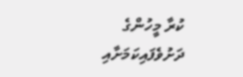ކުރާ މީހުންގެ ދަށުވެފައިކަމަށާއި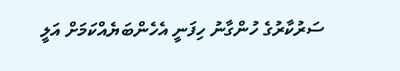ސަރުކާރުގެ ހުންގާނު ހިފަނީ އެހެންބަޔެއްކަމަށް އަލީ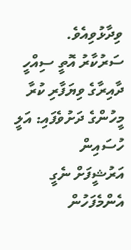ވިދާޅުވިއެވެ.
ސަރުކާރު އޮތީ ސިއްހީ ދާއިރާގެ ވިޔަފާރި ކުރާ މީހުންގެ ދަށުވެފައި: އަލީ ހުސައިން
އަރުޝީފަށް ނެގީ
އެންމެފަހުން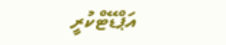އަޕްޑޭޓްކުރީ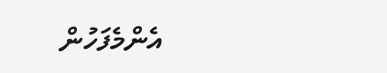އެންމެފަހުން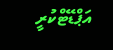އަޕްޑޭޓްކުރީ